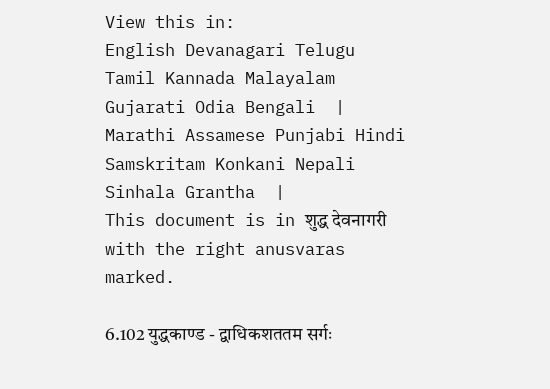View this in:
English Devanagari Telugu Tamil Kannada Malayalam Gujarati Odia Bengali  |
Marathi Assamese Punjabi Hindi Samskritam Konkani Nepali Sinhala Grantha  |
This document is in शुद्ध देवनागरी with the right anusvaras marked.

6.102 युद्धकाण्ड - द्वाधिकशततम सर्गः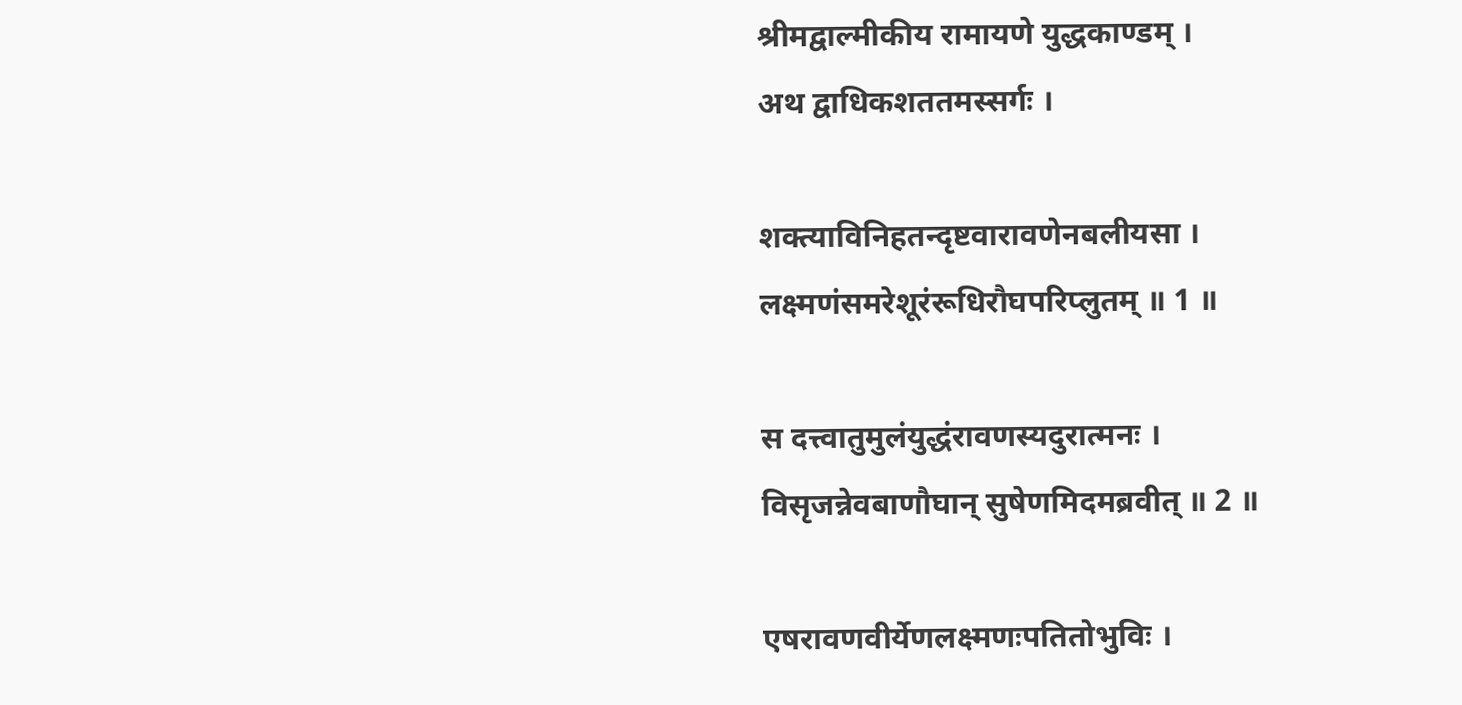श्रीमद्वाल्मीकीय रामायणे युद्धकाण्डम् ।
अथ द्वाधिकशततमस्सर्गः ।

शक्त्याविनिहतन्दृष्टवारावणेनबलीयसा ।
लक्ष्मणंसमरेशूरंरूधिरौघपरिप्लुतम् ॥ 1 ॥

स दत्त्वातुमुलंयुद्धंरावणस्यदुरात्मनः ।
विसृजन्नेवबाणौघान् सुषेणमिदमब्रवीत् ॥ 2 ॥

एषरावणवीर्येणलक्ष्मणःपतितोभुविः ।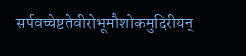सर्पवच्चेष्टतेवीरोभूमौशोकमुदिरीयन्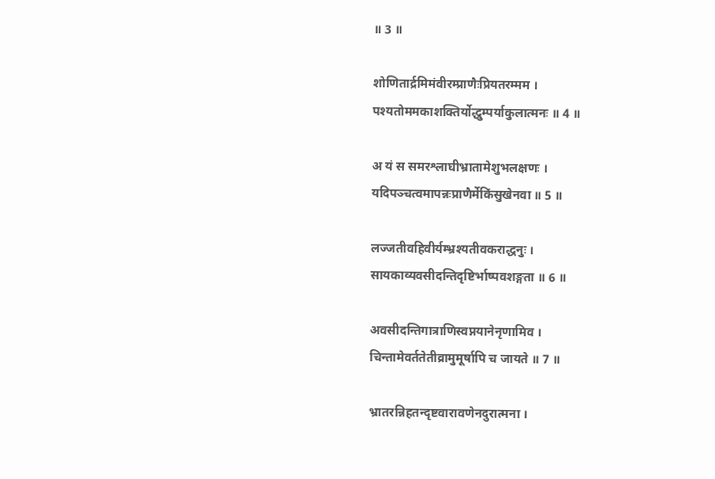॥ 3 ॥

शोणितार्द्रमिमंवीरम्प्राणैःप्रियतरम्मम ।
पश्यतोममकाशक्तिर्योद्धुम्पर्याकुलात्मनः ॥ 4 ॥

अ यं स समरश्लाघीभ्रातामेशुभलक्षणः ।
यदिपञ्चत्वमापन्नःप्राणैर्मेकिंसुखेनवा ॥ 5 ॥

लज्जतीवहिवीर्यम्भ्रश्यतीवकराद्धनुः ।
सायकाव्यवसीदन्तिदृष्टिर्भाष्पवशङ्गता ॥ 6 ॥

अवसीदन्तिगात्राणिस्वप्नयानेनृणामिव ।
चिन्तामेवर्ततेतीव्रामुमूर्षापि च जायते ॥ 7 ॥

भ्रातरन्निहतन्दृष्टवारावणेनदुरात्मना ।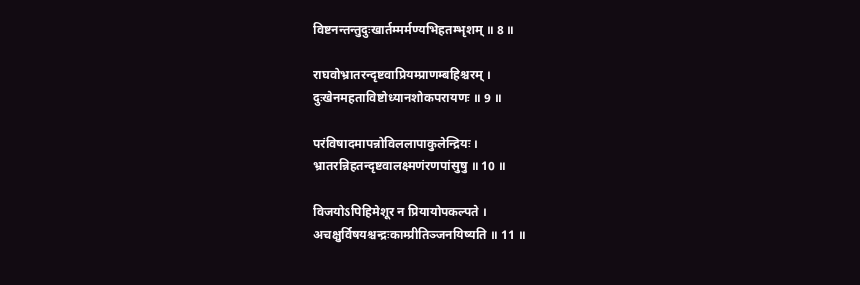विष्टनन्तन्तुदुःखार्तम्मर्मण्यभिहतम्भृशम् ॥ 8 ॥

राघवोभ्रातरन्दृष्टवाप्रियम्प्राणम्बहिश्चरम् ।
दुःखेनमहताविष्टोध्यानशोकपरायणः ॥ 9 ॥

परंविषादमापन्नोविललापाकुलेन्द्रियः ।
भ्रातरन्निहतन्दृष्टवालक्ष्मणंरणपांसुषु ॥ 10 ॥

विजयोऽपिहिमेशूर न प्रियायोपकल्पते ।
अचक्षुर्विषयश्चन्द्रःकाम्प्रीतिञ्जनयिष्यति ॥ 11 ॥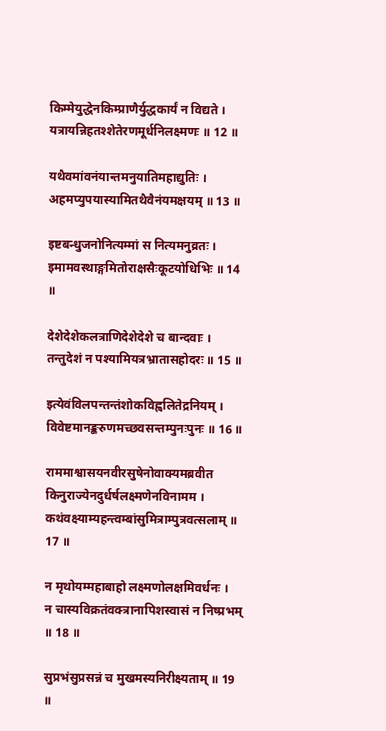किम्मेयुद्धेनकिम्प्राणैर्युद्धकार्यं न विद्यते ।
यत्रायन्निहतश्शेतेरणमूर्धनिलक्ष्मणः ॥ 12 ॥

यथैवमांवनंयान्तमनुयातिमहाद्युतिः ।
अहमप्युपयास्यामितथैवैनंयमक्षयम् ॥ 13 ॥

इष्टबन्धुजनोनित्यम्मां स नित्यमनुव्रतः ।
इमामवस्थाङ्गमितोराक्षसैःकूटयोधिभिः ॥ 14 ॥

देशेदेशेकलत्राणिदेशेदेशे च बान्दवाः ।
तन्तुदेशं न पश्यामियत्रभ्रातासहोदरः ॥ 15 ॥

इत्येवंविलपन्तन्तंशोकविह्वलितेद्रनियम् ।
विवेष्टमानङ्करुणमच्छवसन्तम्पुनःपुनः ॥ 16 ॥

राममाश्वासयनवीरसुषेनोवाक्यमब्रवीत किनुराज्येनदुर्धर्षलक्ष्मणेनविनामम ।
कथंवक्ष्याम्यहन्त्वम्बांसुमित्राम्पुत्रवत्सलाम् ॥ 17 ॥

न मृथोयम्महाबाहो लक्ष्मणोलक्षमिवर्धनः ।
न चास्यविक्रतंवक्त्रानापिशस्वासं न निष्प्रभम् ॥ 18 ॥

सुप्रभंसुप्रसन्नं च मुखमस्यनिरीक्ष्यताम् ॥ 19 ॥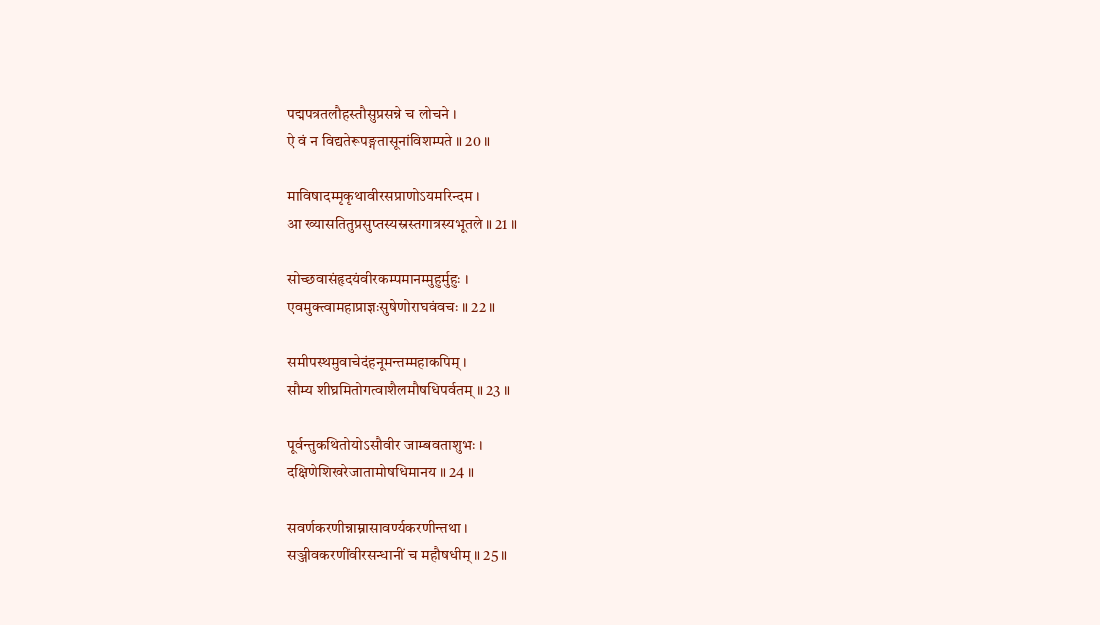पद्मपत्रतलौहस्तौसुप्रसन्ने च लोचने ।
ऐ वं न विद्यतेरूपङ्गतासूनांविशम्पते ॥ 20 ॥

माविषादम्मृकृथावीरसप्राणोऽयमरिन्दम ।
आ ख्यासतितुप्रसुप्तस्यस्रस्तगात्रस्यभूतले ॥ 21 ॥

सोच्छवासंहृदयंवीरकम्पमानम्मुहुर्मुहुः ।
एवमुक्त्वामहाप्राज्ञःसुषेणोराघवंवचः ॥ 22 ॥

समीपस्थमुवाचेदंहनूमन्तम्महाकपिम् ।
सौम्य शीघ्रमितोगत्वाशैलमौषधिपर्वतम् ॥ 23 ॥

पूर्वन्तुकथितोयोऽसौवीर जाम्बवताशुभः ।
दक्षिणेशिखरेजातामोषधिमानय ॥ 24 ॥

सवर्णकरणीन्नाम्नासावर्ण्यकरणीन्तथा ।
सञ्जीवकरणींवीरसन्धानीं च महौषधीम् ॥ 25 ॥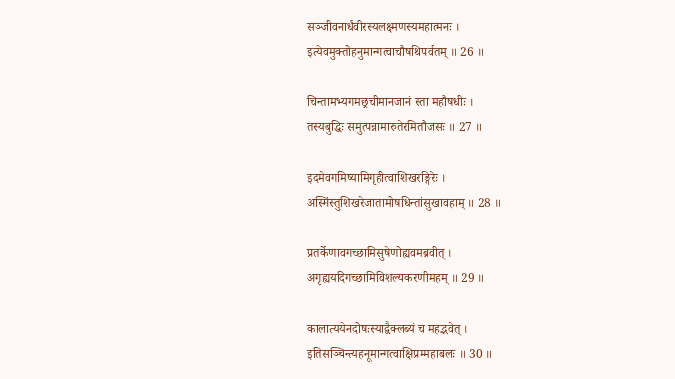सञ्जीवनार्धंवीरस्यलक्ष्मणस्यमहात्मनः ।
इत्येवमुक्तोहनुमान्गत्वाचौषथिपर्वतम् ॥ 26 ॥

चिन्तामभ्यगमछ्रचीमानजानं स्ता महौषधीः ।
तस्यबुद्धिः समुत्पन्नामारुतेरमितौजसः ॥ 27 ॥

इदमेवगमिष्यामिगृहीत्वाशिखरङ्गिरेः ।
अस्मिंस्तुशिखरेजातामोषधिन्तांसुखावहाम् ॥ 28 ॥

प्रतर्केणावगच्छामिसुषेणोह्यवमब्रवीत् ।
अगृह्ययदिगच्छामिविशल्यकरणीमहम् ॥ 29 ॥

कालात्ययेनदोषःस्याद्वैक्लब्यं च महद्भवेत् ।
इतिसञ्चिन्त्यहनूमान्गत्वाक्षिप्रम्महाबलः ॥ 30 ॥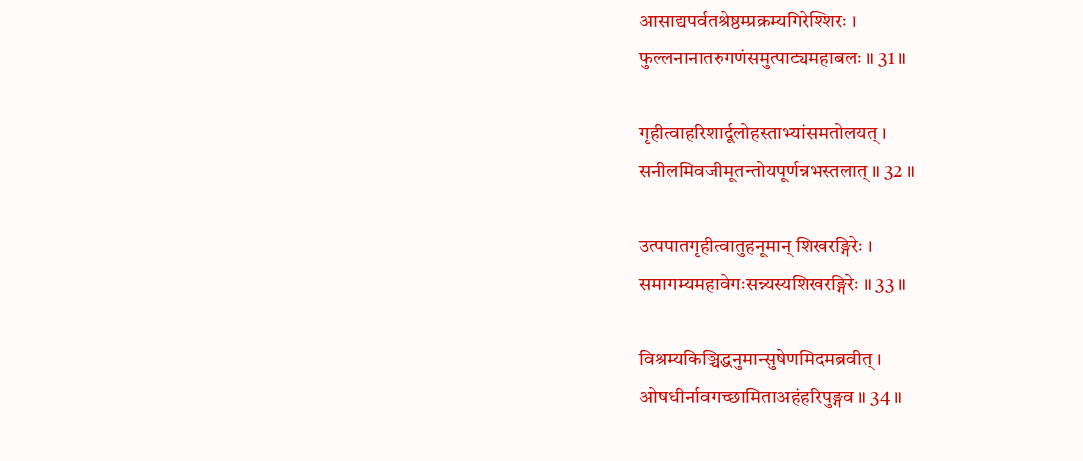आसाद्यपर्वतश्रेष्ठम्प्रक्रम्यगिरेश्शिरः ।
फुल्लनानातरुगणंसमुत्पाट्यमहाबलः ॥ 31 ॥

गृहीत्वाहरिशार्दूलोहस्ताभ्यांसमतोलयत् ।
सनीलमिवजीमूतन्तोयपूर्णन्नभस्तलात् ॥ 32 ॥

उत्पपातगृहीत्वातुहनूमान् शिखरङ्गिरेः ।
समागम्यमहावेगःसन्न्यस्यशिखरङ्गिरेः ॥ 33 ॥

विश्रम्यकिञ्चिद्धनुमान्सुषेणमिदमब्रवीत् ।
ओषधीर्नावगच्छामिताअहंहरिपुङ्गव ॥ 34 ॥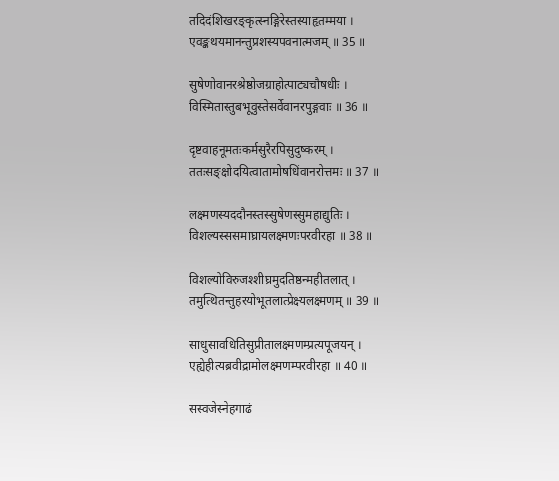तदिदंशिखरङ्कृत्स्नङ्गिरेस्तस्याहृतम्मया ।
एवङ्कथयमानन्तुप्रशस्यपवनात्मजम् ॥ 35 ॥

सुषेणोवानरश्रेष्ठोजग्राहोत्पाट्यचौषधीः ।
विस्मितास्तुबभूवुस्तेसर्वेवानरपुङ्गवाः ॥ 36 ॥

दृष्टवाहनूमतःकर्मसुरैरपिसुदुष्करम् ।
ततःसङ्क्षोदयित्वातामोषधिंवानरोत्तमः ॥ 37 ॥

लक्ष्मणस्यददौनस्तस्सुषेणस्सुमहाद्युतिः ।
विशल्यस्ससमाघ्रायलक्ष्मणःपरवीरहा ॥ 38 ॥

विशल्योविरुजश्शीघ्रमुदतिष्ठन्महीतलात् ।
तमुत्थितन्तुहरयोभूतलात्प्रेक्ष्यलक्ष्मणम् ॥ 39 ॥

साधुसावधितिसुप्रीतालक्ष्मणम्प्रत्यपूजयन् ।
एह्येहीत्यब्रवीद्रामोलक्ष्मणम्परवीरहा ॥ 40 ॥

सस्वजेस्नेहगाढं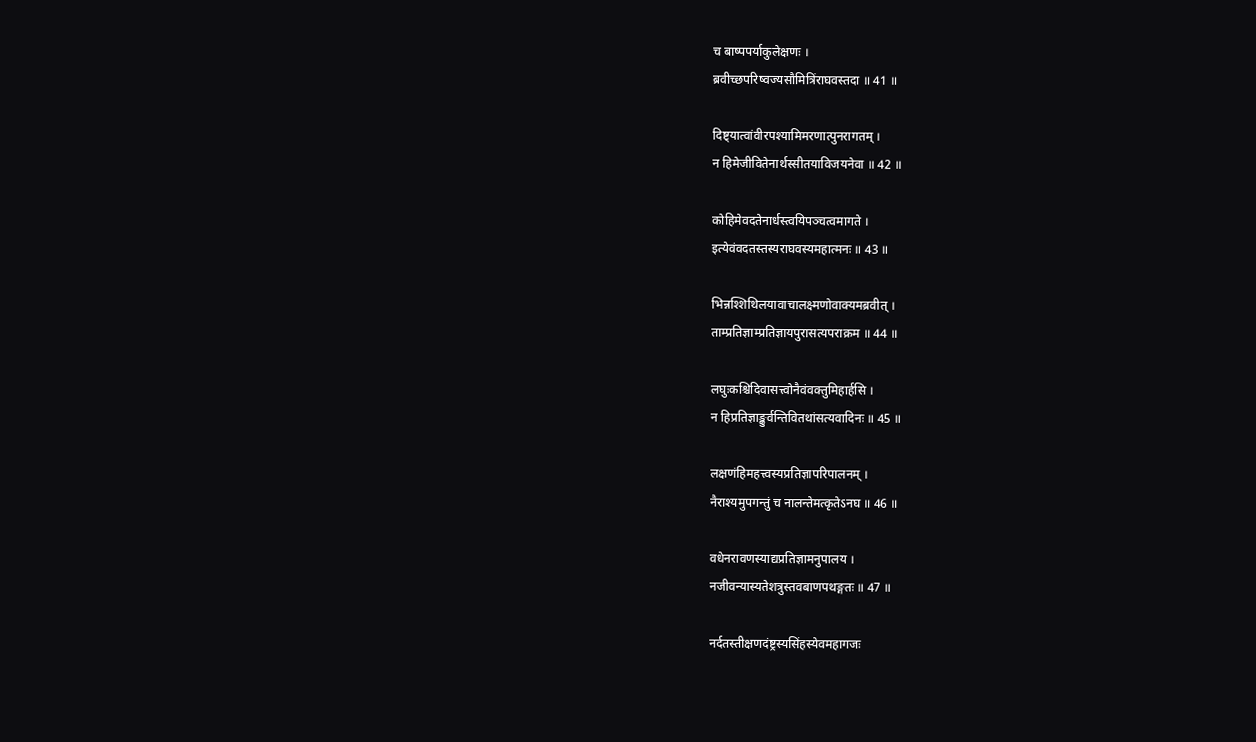च बाष्पपर्याकुलेक्षणः ।
ब्रवीच्छपरिष्वज्यसौमित्रिंराघवस्तदा ॥ 41 ॥

दिष्ट्यात्वांवीरपश्यामिमरणात्पुनरागतम् ।
न हिमेजीवितेनार्थस्सीतयाविजयनेवा ॥ 42 ॥

कोहिमेवदतेनार्धस्त्वयिपञ्चत्वमागते ।
इत्येवंवदतस्तस्यराघवस्यमहात्मनः ॥ 43 ॥

भिन्नश्शिथिलयावाचालक्ष्मणोवाक्यमब्रवीत् ।
ताम्प्रतिज्ञाम्प्रतिज्ञायपुरासत्यपराक्रम ॥ 44 ॥

लघुःकश्चिदिवासत्त्वोनैवंवक्तुमिहार्हसि ।
न हिप्रतिज्ञाङ्कुर्वन्तिवितथांसत्यवादिनः ॥ 45 ॥

लक्षणंहिमहत्त्वस्यप्रतिज्ञापरिपालनम् ।
नैराश्यमुपगन्तुं च नालन्तेमत्कृतेऽनघ ॥ 46 ॥

वधेनरावणस्याद्यप्रतिज्ञामनुपालय ।
नजीवन्यास्यतेशत्रुस्तवबाणपथङ्गतः ॥ 47 ॥

नर्दतस्तीक्षणदंष्ट्रस्यसिंहस्येवमहागजः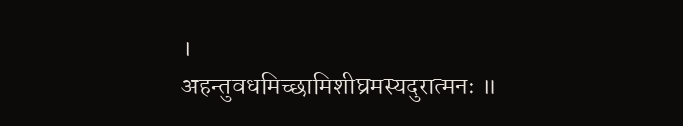।
अहन्तुवधमिच्छामिशीघ्रमस्यदुरात्मनः ॥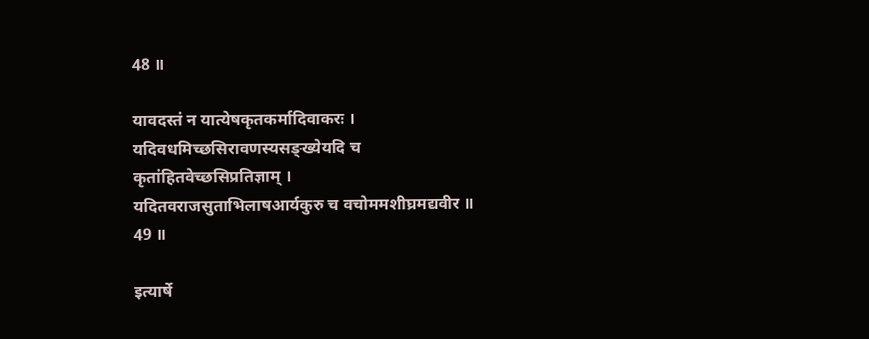48 ॥

यावदस्तं न यात्येषकृतकर्मादिवाकरः ।
यदिवधमिच्छसिरावणस्यसङ्ख्येयदि च कृतांहितवेच्छसिप्रतिज्ञाम् ।
यदितवराजसुताभिलाषआर्यकुरु च वचोममशीघ्रमद्यवीर ॥ 49 ॥

इत्यार्षे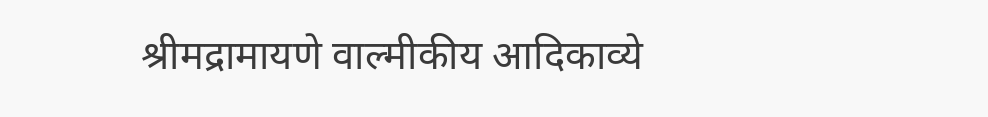श्रीमद्रामायणे वाल्मीकीय आदिकाव्ये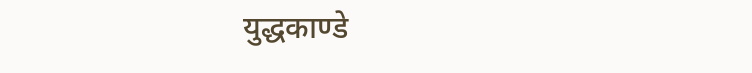युद्धकाण्डे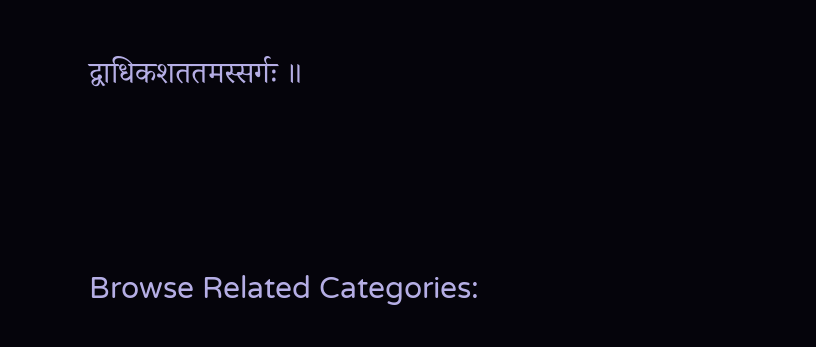द्वाधिकशततमस्सर्गः ॥




Browse Related Categories: